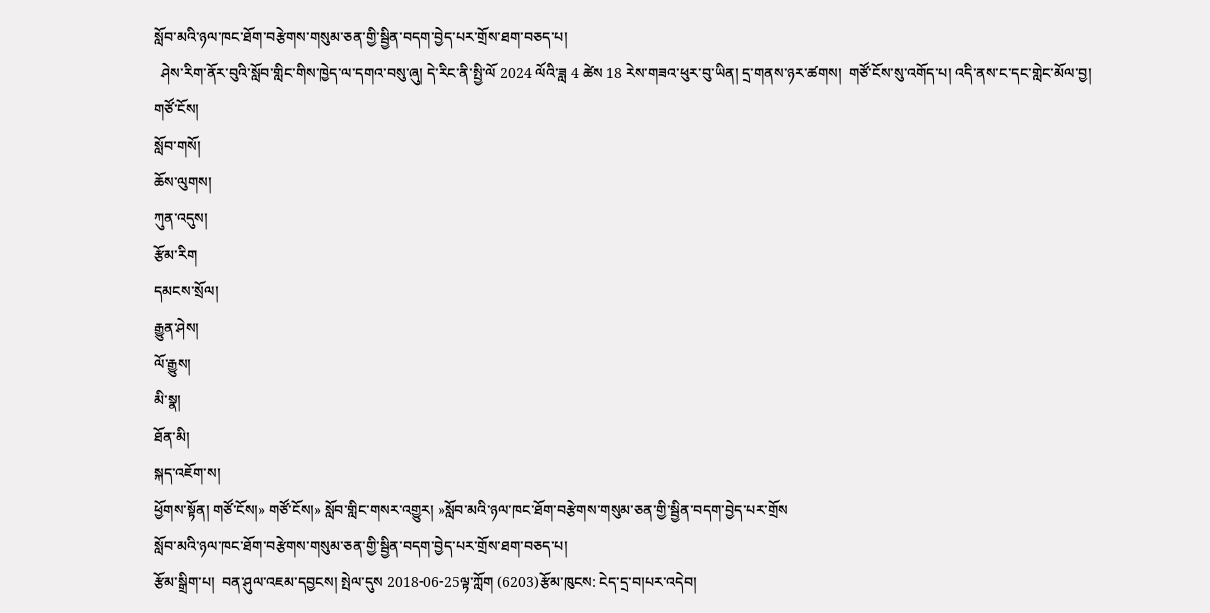སློབ་མའི་ཉལ་ཁང་ཐོག་བརྩེགས་གསུམ་ཅན་གྱི་སྦྱིན་བདག་བྱེད་པར་གྲོས་ཐག་བཅད་པ།
  ཤེས་རིག་ནོར་བུའི་སློབ་གླིང་གིས་ཁྱེད་ལ་དགའ་བསུ་ཞུ། དེ་རིང་ནི་སྤྱི་ལོ 2024 ལོའི་ཟླ 4 ཚེས 18 རེས་གཟའ་ཕུར་བུ་ཡིན། དྲ་གནས་ཉར་ཚགས།  གཙོ་ངོས་སུ་འགོད་པ། འདི་ནས་ང་དང་གླེང་མོལ་བྱ།
གཙོ་ངོས།
སློབ་གསོ།
ཆོས་ལུགས།
ཀུན་འདུས།
རྩོམ་རིག
དམངས་སྲོལ།
རྒྱུན་ཤེས།
ལོ་རྒྱུས།
མི་སྣ།
ཐོན་མི།
སྐད་འཇོག་ས།
ཕྱོགས་སྟོན། གཙོ་ངོས།» གཙོ་ངོས།» སློབ་གླིང་གསར་འགྱུར། »སློབ་མའི་ཉལ་ཁང་ཐོག་བརྩེགས་གསུམ་ཅན་གྱི་སྦྱིན་བདག་བྱེད་པར་གྲོས
སློབ་མའི་ཉལ་ཁང་ཐོག་བརྩེགས་གསུམ་ཅན་གྱི་སྦྱིན་བདག་བྱེད་པར་གྲོས་ཐག་བཅད་པ།
རྩོམ་སྒྲིག་པ།  བན་ཤུལ་འཇམ་དབྱངས། སྤེལ་དུས 2018-06-25ལྟ་ཀློག (6203)རྩོམ་ཁུངས: ངེད་དྲ་བ།པར་འདེབ།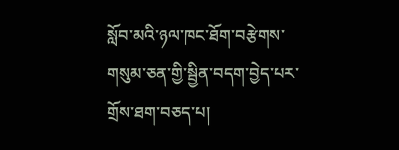སློབ་མའི་ཉལ་ཁང་ཐོག་བརྩེགས་གསུམ་ཅན་གྱི་སྦྱིན་བདག་བྱེད་པར་གྲོས་ཐག་བཅད་པ།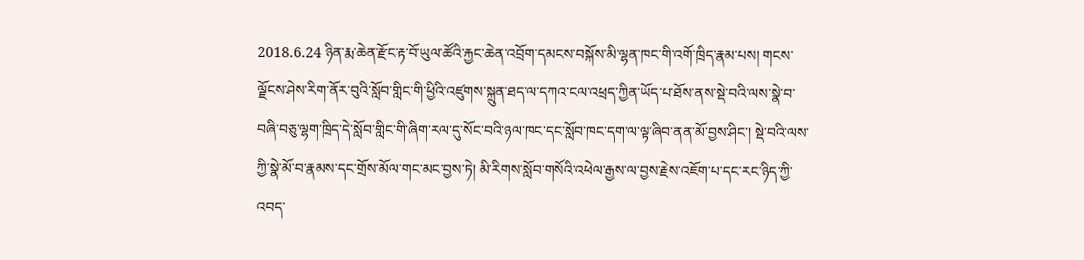2018.6.24 ཉིན་རྨ་ཆེན་རྫོང་རྟ་བོ་ཡུལ་ཚོའི་རྐྱང་ཆེན་འབྲོག་དམངས་བསྐོས་མི་ལྷན་ཁང་གི་འགོ་ཁྲིད་རྣམ་པས། གངས་ལྗོངས་ཤེས་རིག་ནོར་བུའི་སློབ་གླིང་གི་ཕྱིའི་འཛུགས་སྐྲུན་ཐད་ལ་དཀའ་ངལ་འཕྲད་ཀྱིན་ཡོད་པ་ཐོས་ནས་སྡེ་བའི་ལས་སྣེ་བ་བཞི་བཅུ་ལྷག་ཁྲིད་དེ་སློབ་གླིང་གི་ཞིག་རལ་དུ་སོང་བའི་ཉལ་ཁང་དང་སློབ་ཁང་དག་ལ་ལྟ་ཞིབ་ནན་མོ་བྱས་ཤིང་། སྡེ་བའི་ལས་ཀྱི་སྣེ་མོ་བ་རྣམས་དང་གྲོས་མོལ་གང་མང་བྱས་ཏེ། མི་རིགས་སློབ་གསོའི་འཕེལ་རྒྱས་ལ་བྱས་རྗེས་འཇོག་པ་དང་རང་ཉིད་ཀྱི་འབད་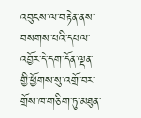འབུངས་ལ་བརྟེན་ནས་བསགས་པའི་དཔལ་འབྱོར་དེ་དག་དོན་ལྡན་གྱི་ཕྱོགས་སུ་འགྲོ་བར་གྲོས་ཁ་གཅིག་ཏུ་མཐུན་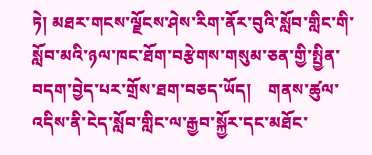ཏེ། མཐར་གངས་ལྗོངས་ཤེས་རིག་ནོར་བུའི་སློབ་གླིང་གི་སློབ་མའི་ཉལ་ཁང་ཐོག་བརྩེགས་གསུམ་ཅན་གྱི་སྤྱིན་བདག་བྱེད་པར་གྲོས་ཐག་བཅད་ཡོད།    གནས་ཚུལ་འདིས་ནི་ངེད་སློབ་གླིང་ལ་རྒྱབ་སྐྱོར་དང་མཐོང་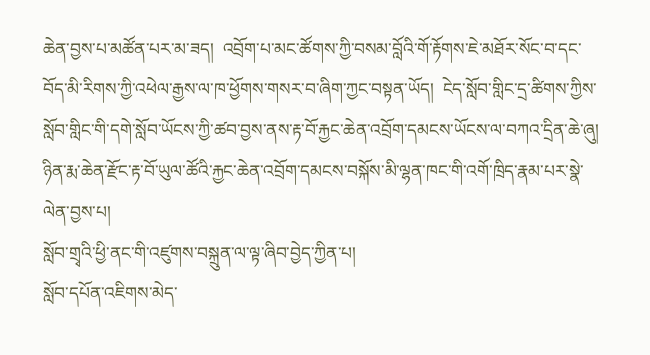ཆེན་བྱས་པ་མཚོན་པར་མ་ཟད།  འབྲོག་པ་མང་ཚོགས་ཀྱི་བསམ་བློའི་གོ་རྟོགས་ཇེ་མཐོར་སོང་བ་དང་བོད་མི་རིགས་ཀྱི་འཕེལ་རྒྱས་ལ་ཁ་ཕྱོགས་གསར་བ་ཞིག་ཀྱང་བསྟན་ཡོད།  ངེད་སློབ་གླིང་དྲ་ཚིགས་ཀྱིས་སློབ་གླིང་གི་དགེ་སློབ་ཡོངས་ཀྱི་ཚབ་བྱས་ནས་རྟ་བོ་རྐྱང་ཆེན་འབྲོག་དམངས་ཡོངས་ལ་བཀའ་དྲིན་ཆེ་ཞུ།
ཉིན་རྨ་ཆེན་རྫོང་རྟ་བོ་ཡུལ་ཚོའི་རྐྱང་ཆེན་འབྲོག་དམངས་བསྐོས་མི་ལྷན་ཁང་གི་འགོ་ཁྲིད་རྣམ་པར་སྣེ་ལེན་བྱས་པ།
སློབ་གྲྭའི་ཕྱི་ནང་གི་འཛུགས་བསྐྲུན་ལ་ལྟ་ཞིབ་བྱེད་ཀྱིན་པ།
སློབ་དཔོན་འཇིགས་མེད་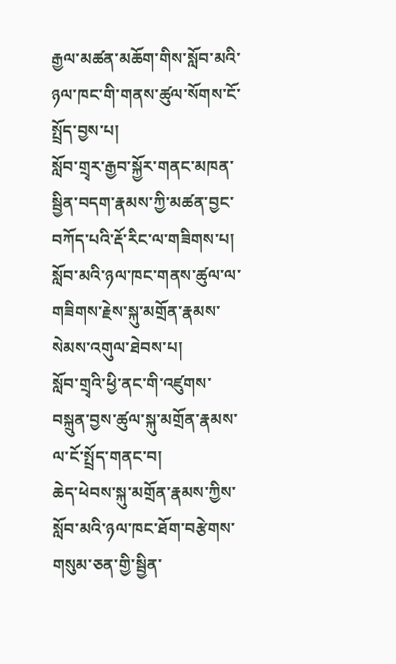རྒྱལ་མཚན་མཆོག་གིས་སློབ་མའི་ཉལ་ཁང་གི་གནས་ཚུལ་སོགས་ངོ་སྤྲོད་བྱས་པ།
སློབ་གྲྭར་རྒྱབ་སྐྱོར་གནང་མཁན་སྦྱིན་བདག་རྣམས་ཀྱི་མཚན་བྱང་བཀོད་པའི་རྡོ་རིང་ལ་གཟིགས་པ།
སློབ་མའི་ཉལ་ཁང་གནས་ཚུལ་ལ་གཟིགས་རྗེས་སྐུ་མགྲོན་རྣམས་སེམས་འགུལ་ཐེབས་པ།
སློབ་གྲྭའི་ཕྱི་ནང་གི་འཛུགས་བསྐྲུན་བྱས་ཚུལ་སྐུ་མགྲོན་རྣམས་ལ་ངོ་སྤྲོད་གནང་བ།
ཆེད་ཕེབས་སྐུ་མགྲོན་རྣམས་ཀྱིས་སློབ་མའི་ཉལ་ཁང་ཐོག་བརྩེགས་གསུམ་ཅན་གྱི་སྦྱིན་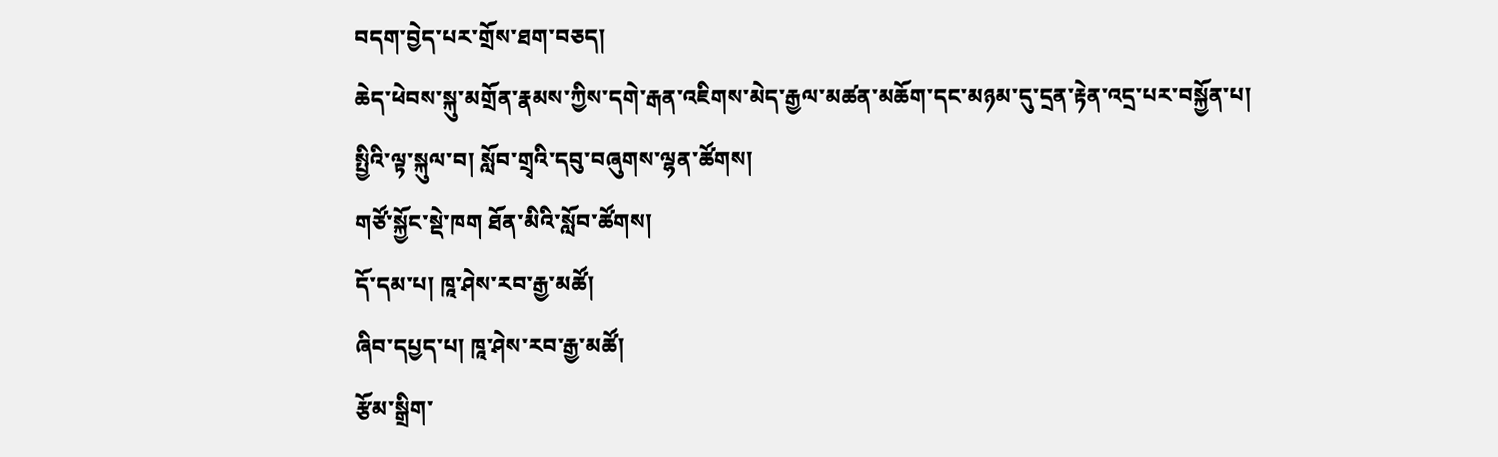བདག་བྱེད་པར་གྲོས་ཐག་བཅད།
ཆེད་ཕེབས་སྐུ་མགྲོན་རྣམས་ཀྱིས་དགེ་རྒན་འཇིགས་མེད་རྒྱལ་མཚན་མཆོག་དང་མཉམ་དུ་དྲན་རྟེན་འདྲ་པར་བསྐྱོན་པ།
སྤྱིའི་ལྟ་སྐུལ་བ། སློབ་གྲྭའི་དབུ་བཞུགས་ལྷན་ཚོགས།
གཙོ་སྐྱོང་སྡེ་ཁག ཐོན་མིའི་སློབ་ཚོགས།
དོ་དམ་པ། ཁཱ་ཤེས་རབ་རྒྱ་མཚོ།
ཞིབ་དཔྱད་པ། ཁཱ་ཤེས་རབ་རྒྱ་མཚོ།
རྩོམ་སྒྲིག་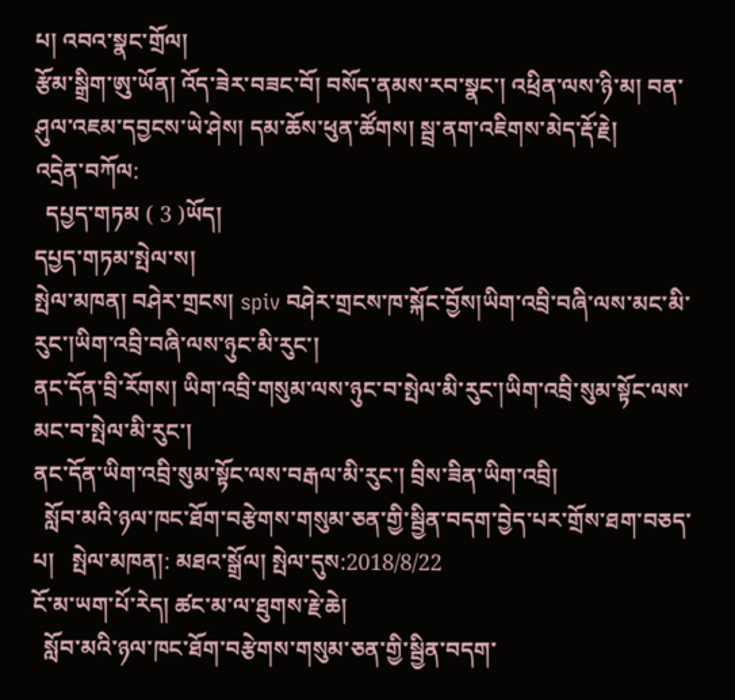པ། འབའ་སྣང་གྲོལ།
རྩོམ་སྒྲིག་ཨུ་ཡོན། འོད་ཟེར་བཟང་བོ། བསོད་ནམས་རབ་སྣང་། འཕྲིན་ལས་ཉི་མ། བན་ཤུལ་འཇམ་དབྱངས་ཡེ་ཤེས། དམ་ཆོས་ཕུན་ཚོགས། སྦྲ་ནག་འཇིགས་མེད་རྡོ་རྗེ།
འདྲེན་བཀོལ:
  དཔྱད་གཏམ ( 3 )ཡོད།
དཔྱད་གཏམ་སྤེལ་ས།
སྤེལ་མཁན། བཤེར་གྲངས། spiv བཤེར་གྲངས་ཁ་སྐོང་བྱོས།ཡིག་འབྲི་བཞི་ལས་མང་མི་རུང་།ཡིག་འབྲི་བཞི་ལས་ཉུང་མི་རུང་།
ནང་དོན་བྲི་རོགས། ཡིག་འབྲི་གསུམ་ལས་ཉུང་བ་སྤེལ་མི་རུང་།ཡིག་འབྲི་སུམ་སྟོང་ལས་མང་བ་སྤེལ་མི་རུང་།
ནང་དོན་ཡིག་འབྲི་སུམ་སྟོང་ལས་བརྒལ་མི་རུང་། བྲིས་ཟིན་ཡིག་འབྲི།
  སློབ་མའི་ཉལ་ཁང་ཐོག་བརྩེགས་གསུམ་ཅན་གྱི་སྦྱིན་བདག་བྱེད་པར་གྲོས་ཐག་བཅད་པ།   སྤེལ་མཁན།: མཐའ་སྒྲོལ། སྤེལ་དུས:2018/8/22
ངོ་མ་ཡག་པོ་རེད། ཚང་མ་ལ་ཐུགས་རྗེ་ཆེ།
  སློབ་མའི་ཉལ་ཁང་ཐོག་བརྩེགས་གསུམ་ཅན་གྱི་སྦྱིན་བདག་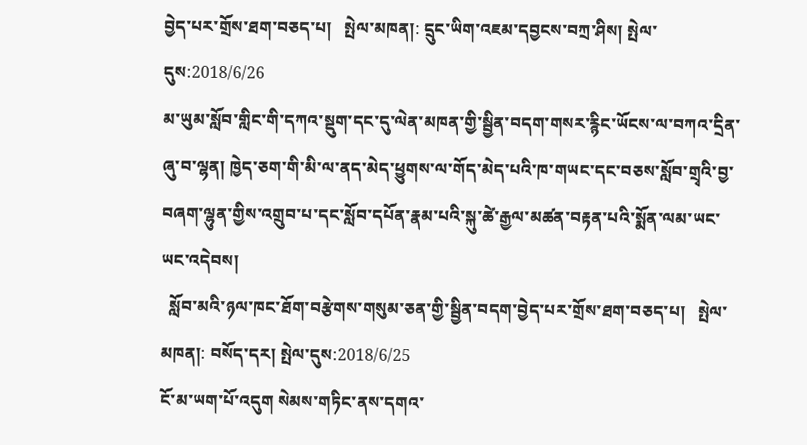བྱེད་པར་གྲོས་ཐག་བཅད་པ།   སྤེལ་མཁན།: དྲུང་ཡིག་འཇམ་དབྱངས་བཀྲ་ཤིས། སྤེལ་དུས:2018/6/26
མ་ཡུམ་སློབ་གླིང་གི་དཀའ་སྡུག་དང་དུ་ལེན་མཁན་གྱི་སྦྱིན་བདག་གསར་རྙིང་ཡོངས་ལ་བཀའ་དྲིན་ཞུ་བ་ལྷན། ཁྱེད་ཅག་གི་མི་ལ་ནད་མེད་ཕྱུགས་ལ་གོད་མེད་པའི་ཁ་གཡང་དང་བཅས་སློབ་གྲྭའི་བྱ་བཞག་ལྷུན་གྱིས་འགྲུབ་པ་དང་སློབ་དཔོན་རྣམ་པའི་སྐུ་ཚེ་རྒྱལ་མཚན་བརྟན་པའི་སྨོན་ལམ་ཡང་ཡང་འདེབས།
  སློབ་མའི་ཉལ་ཁང་ཐོག་བརྩེགས་གསུམ་ཅན་གྱི་སྦྱིན་བདག་བྱེད་པར་གྲོས་ཐག་བཅད་པ།   སྤེལ་མཁན།: བསོད་དར། སྤེལ་དུས:2018/6/25
ངོ་མ་ཡག་པོ་འདུག སེམས་གཏིང་ནས་དགའ་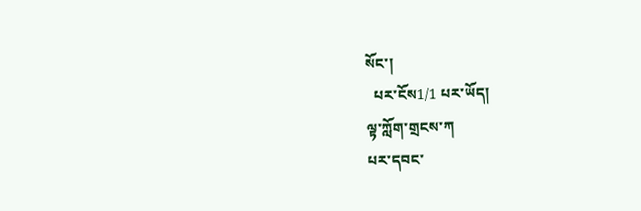སོང་།
  པར་ངོས1/1 པར་ཡོད།
ལྟ་ཀློག་གྲངས་ཀ
པར་དབང་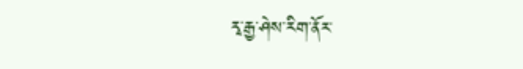རྭ་རྒྱ་ཤེས་རིག་ནོར་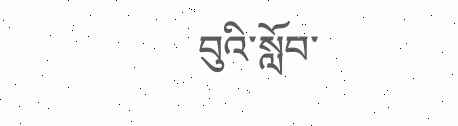བུའི་སློབ་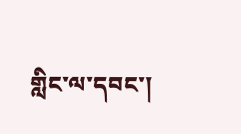གླིང་ལ་དབང་།